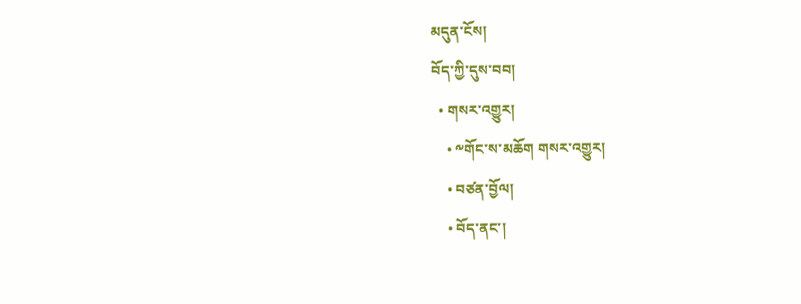མདུན་ངོས།
བོད་ཀྱི་དུས་བབ།
  • གསར་འགྱུར།
    • ༸གོང་ས་མཆོག གསར་འགྱུར།
    • བཙན་བྱོལ།
    • བོད་ནང་།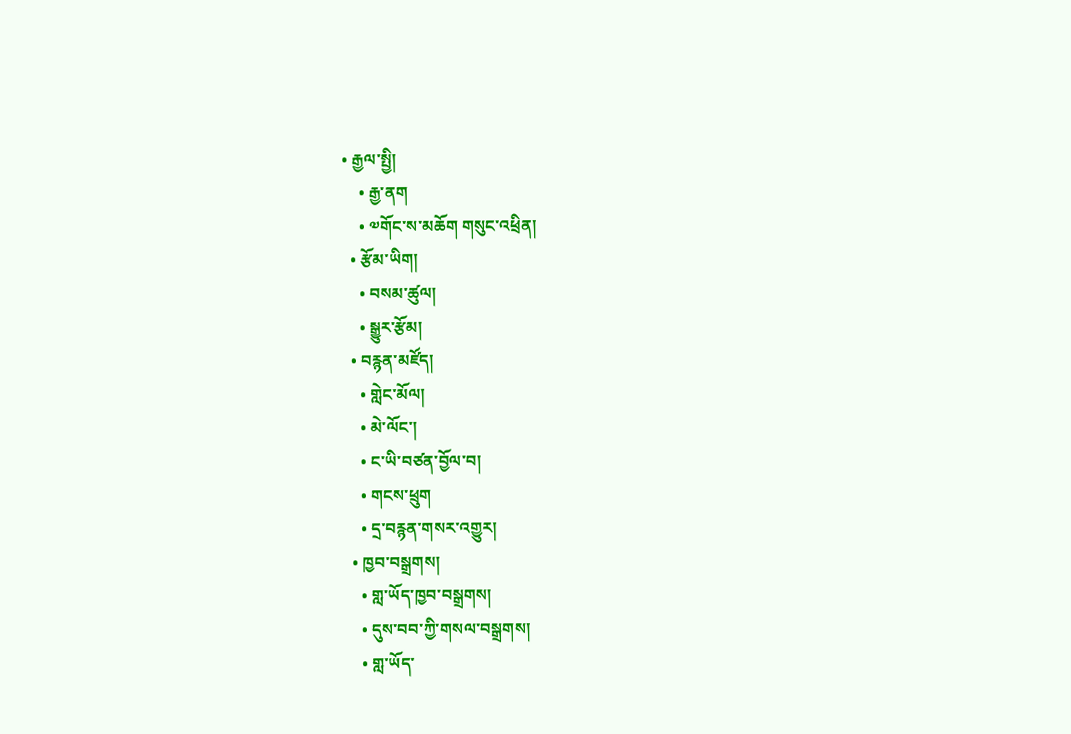• རྒྱལ་སྤྱི།
    • རྒྱ་ནག
    • ༧གོང་ས་མཆོག གསུང་འཕྲིན།
  • རྩོམ་ཡིག།
    • བསམ་ཚུལ།
    • སྒྱུར་རྩོམ།
  • བརྙན་མཛོད།
    • གླེང་མོལ།
    • མེ་ལོང་།
    • ང་ཡི་བཙན་བྱོལ་བ།
    • གངས་ཕྲུག
    • དྲ་བརྙན་གསར་འགྱུར།
  • ཁྱབ་བསྒྲགས།
    • གླ་ཡོད་ཁྱབ་བསྒྲགས།
    • དུས་བབ་ཀྱི་གསལ་བསྒྲགས།
    • གླ་ཡོད་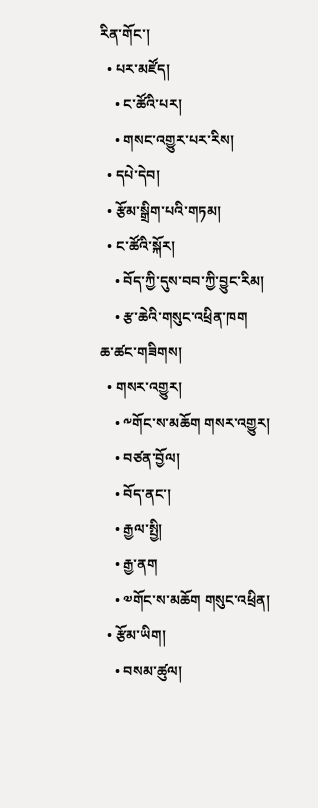རིན་གོང་།
  • པར་མཛོད།
    • ང་ཚོའི་པར།
    • གསང་འགྱུར་པར་རིས།
  • དཔེ་དེབ།
  • རྩོམ་སྒྲིག་པའི་གཏམ།
  • ང་ཚོའི་སྐོར།
    • བོད་ཀྱི་དུས་བབ་ཀྱི་བྱུང་རིམ།
    • རྩ་ཆེའི་གསུང་འཕྲིན་ཁག
ཆ་ཚང་གཟིགས།
  • གསར་འགྱུར།
    • ༸གོང་ས་མཆོག གསར་འགྱུར།
    • བཙན་བྱོལ།
    • བོད་ནང་།
    • རྒྱལ་སྤྱི།
    • རྒྱ་ནག
    • ༧གོང་ས་མཆོག གསུང་འཕྲིན།
  • རྩོམ་ཡིག།
    • བསམ་ཚུལ།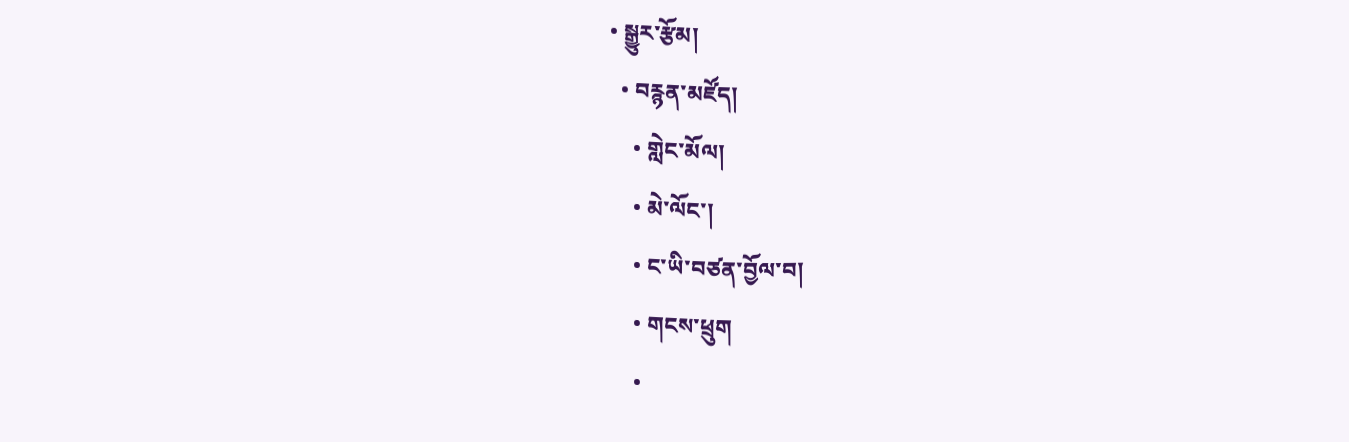• སྒྱུར་རྩོམ།
  • བརྙན་མཛོད།
    • གླེང་མོལ།
    • མེ་ལོང་།
    • ང་ཡི་བཙན་བྱོལ་བ།
    • གངས་ཕྲུག
    •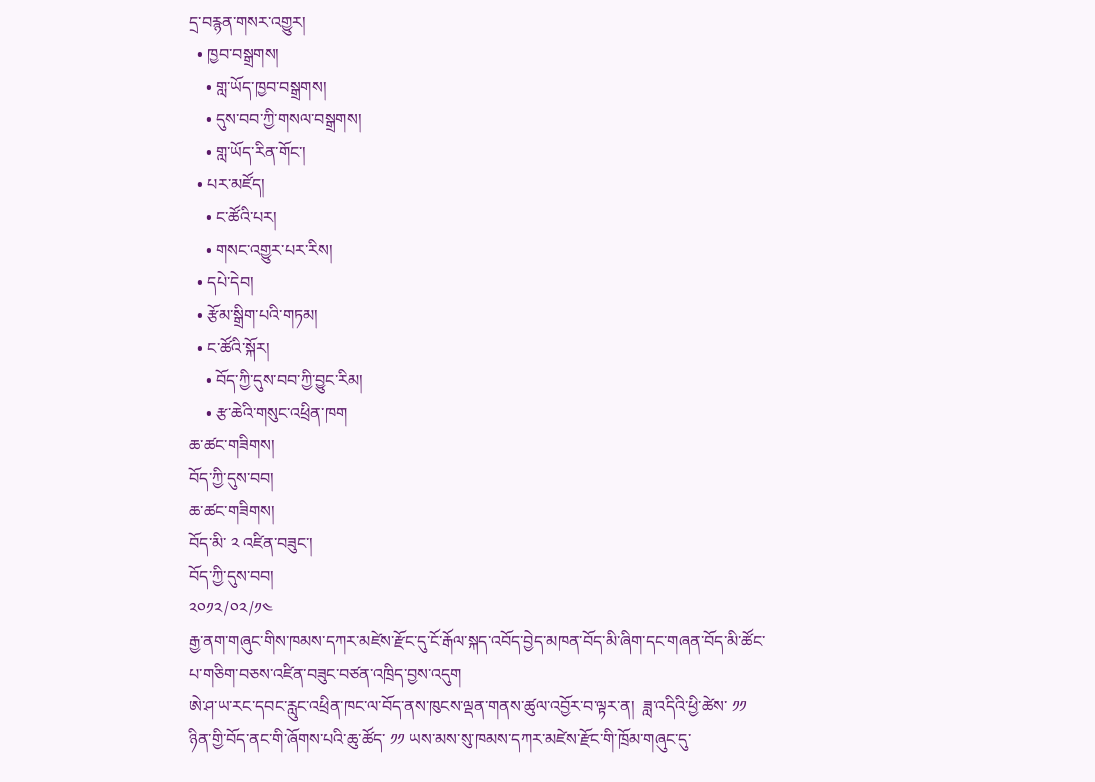དྲ་བརྙན་གསར་འགྱུར།
  • ཁྱབ་བསྒྲགས།
    • གླ་ཡོད་ཁྱབ་བསྒྲགས།
    • དུས་བབ་ཀྱི་གསལ་བསྒྲགས།
    • གླ་ཡོད་རིན་གོང་།
  • པར་མཛོད།
    • ང་ཚོའི་པར།
    • གསང་འགྱུར་པར་རིས།
  • དཔེ་དེབ།
  • རྩོམ་སྒྲིག་པའི་གཏམ།
  • ང་ཚོའི་སྐོར།
    • བོད་ཀྱི་དུས་བབ་ཀྱི་བྱུང་རིམ།
    • རྩ་ཆེའི་གསུང་འཕྲིན་ཁག
ཆ་ཚང་གཟིགས།
བོད་ཀྱི་དུས་བབ།
ཆ་ཚང་གཟིགས།
བོད་མི་ ༢ འཛིན་བཟུང་།
བོད་ཀྱི་དུས་བབ།
༢༠༡༢/༠༢/༡༤
རྒྱ་ནག་གཞུང་གིས་ཁམས་དཀར་མཛེས་རྫོང་དུ་ངོ་རྒོལ་སྐད་འབོད་བྱེད་མཁན་བོད་མི་ཞིག་དང་གཞན་བོད་མི་ཚོང་པ་གཅིག་བཅས་འཛིན་བཟུང་བཙན་འཁྲིད་བྱས་འདུག
ཨེ་ཤ་ཡ་རང་དབང་རླུང་འཕྲིན་ཁང་ལ་བོད་ནས་ཁུངས་ལྡན་གནས་ཚུལ་འབྱོར་བ་ལྟར་ན།  ཟླ་འདིའི་ཕྱི་ཚེས་ ༡༡ ཉིན་གྱི་བོད་ནང་གི་ཞོགས་པའི་ཆུ་ཚོད་ ༡༡ ཡས་མས་སུ་ཁམས་དཀར་མཛེས་རྫོང་གི་ཁྲོམ་གཞུང་དུ་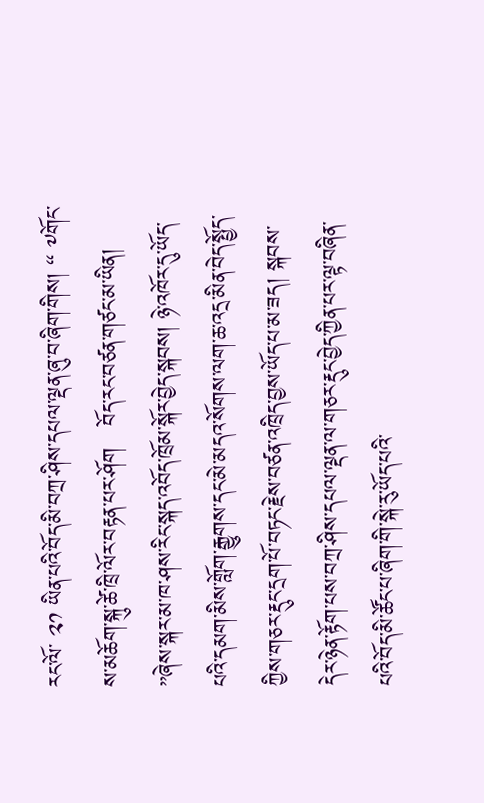རང་ལོ་ ༢༡ ཡིན་པའི་བོད་མི་བཀྲ་ཤིས་དཔལ་ལྡན་ཞུ་བ་ཞིག་གིས། “ ༸གོང་ས་མཆོག་སྐུ་ཚེ་ཁྲི་ལོར་བརྟན་པར་ཤོག   བོད་རང་བཙན་གཙང་མ་ཡིན། ”ཞེས་སྐར་མ་ཁ་ཤས་རིང་སྐད་འབོད་ཁྲོམ་སྐོར་བྱེད་སྐབས། ཉེ་འཁོར་དུ་ཡོད་པའི་དམག་མིས་གློག་རྒྱུགས་དང་མེ་མདའ་སོགས་ལག་ཆ་འདྲ་མིན་བེད་སྤྱོད་ཀྱིས་གཅར་རྡུང་དྲག་པོ་བཏང་རྗེས་བཙན་འཁྲིད་བྱས་ཡོད་པ་མ་ཟད། སྐབས་དེར་ཉེན་རྟོག་པས་བཀྲ་ཤིས་དཔལ་ལྡན་ལ་གཅར་རྡུང་བྱེད་ཀྱིན་པར་ལྟ་བཞིན་པའི་བོད་མི་ཚོང་པ་ཞིག་གི་སྐེ་རུ་ཡོད་པའི་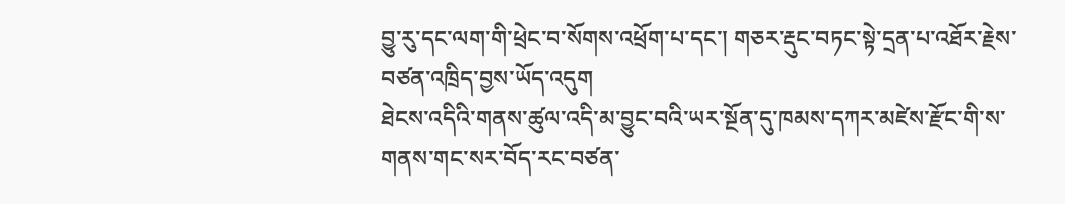བྱུ་རུ་དང་ལག་གི་ཕྲེང་བ་སོགས་འཕྲོག་པ་དང་། གཅར་རྡུང་བཏང་སྟེ་དྲན་པ་འཐོར་རྗེས་བཙན་འཁྲིད་བྱས་ཡོད་འདུག
ཐེངས་འདིའི་གནས་ཚུལ་འདི་མ་བྱུང་བའི་ཡར་སྔོན་དུ་ཁམས་དཀར་མཛེས་རྫོང་གི་ས་གནས་གང་སར་བོད་རང་བཙན་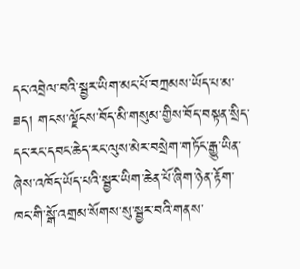དང་འབྲེལ་བའི་སྦྱར་ཡིག་མང་པོ་བཀྲམས་ཡོད་པ་མ་ཟད། གངས་ལྗོངས་བོད་མི་གསུམ་གྱིས་བོད་བསྟན་སྲིད་དང་རང་དབང་ཆེད་རང་ལུས་མེར་བསྲེག་གཏོང་རྒྱུ་ཡིན་ཞེས་འཁོད་ཡོད་པའི་སྦྱར་ཡིག་ཆེན་པོ་ཞིག་ཉེན་རྟོག་ཁང་གི་སྒོ་འགྲམ་སོགས་སུ་སྦྱར་བའི་གནས་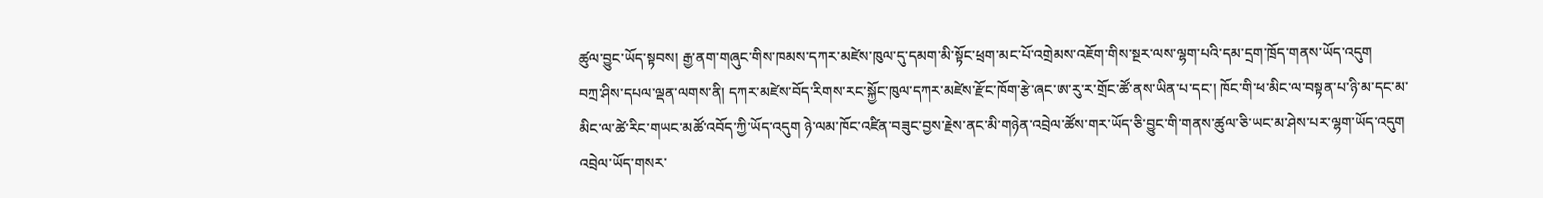ཚུལ་བྱུང་ཡོད་སྟབས། རྒྱ་ནག་གཞུང་གིས་ཁམས་དཀར་མཛེས་ཁུལ་དུ་དམག་མི་སྟོང་ཕྲག་མང་པོ་འགྲེམས་འཇོག་གིས་སྔར་ལས་ལྷག་པའི་དམ་དྲག་ཁྲོད་གནས་ཡོད་འདུག
བཀྲ་ཤིས་དཔལ་ལྡན་ལགས་ནི། དཀར་མཛེས་བོད་རིགས་རང་སྐྱོང་ཁུལ་དཀར་མཛེས་རྫོང་ཁོག་རྩེ་ཞང་ཨ་རུ་ར་གྲོང་ཚོ་ནས་ཡིན་པ་དང་། ཁོང་གི་ཕ་མིང་ལ་བསྟན་པ་ཉི་མ་དང་མ་མིང་ལ་ཚེ་རིང་གཡང་མཚོ་འབོད་ཀྱི་ཡོད་འདུག ཉེ་ལམ་ཁོང་འཛིན་བཟུང་བྱས་རྗེས་ནང་མི་གཉེན་འབྲེལ་ཚོས་གར་ཡོད་ཅི་བྱུང་གི་གནས་ཚུལ་ཅི་ཡང་མ་ཤེས་པར་ལྷག་ཡོད་འདུག
འབྲེལ་ཡོད་གསར་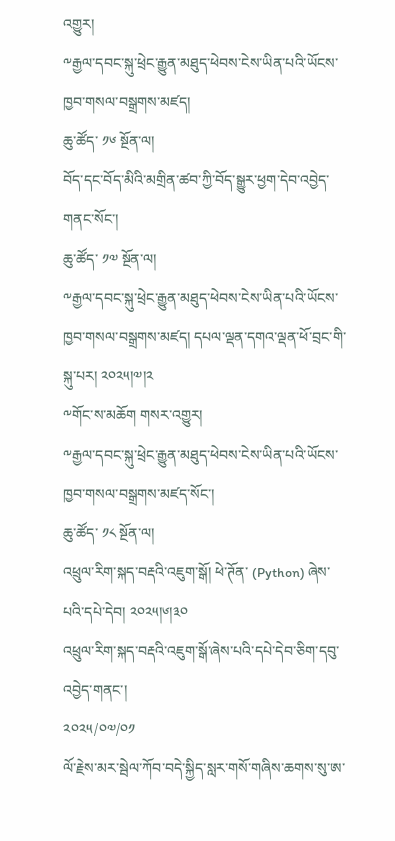འགྱུར།
༸རྒྱལ་དབང་སྐུ་ཕྲེང་རྒྱུན་མཐུད་ཕེབས་ངེས་ཡིན་པའི་ཡོངས་ཁྱབ་གསལ་བསྒྲགས་མཛད།
ཆུ་ཚོད་ ༡༦ སྔོན་ལ།
བོད་དང་བོད་མིའི་མགྲིན་ཚབ་ཀྱི་བོད་སྒྱུར་ཕྱག་དེབ་འབྱེད་གནང་སོང་།
ཆུ་ཚོད་ ༡༧ སྔོན་ལ།
༸རྒྱལ་དབང་སྐུ་ཕྲེང་རྒྱུན་མཐུད་ཕེབས་ངེས་ཡིན་པའི་ཡོངས་ཁྱབ་གསལ་བསྒྲགས་མཛད། དཔལ་ལྡན་དགའ་ལྡན་ཕོ་བྲང་གི་སྐུ་པར། ༢༠༢༥།༧།༢
༸གོང་ས་མཆོག གསར་འགྱུར།
༸རྒྱལ་དབང་སྐུ་ཕྲེང་རྒྱུན་མཐུད་ཕེབས་ངེས་ཡིན་པའི་ཡོངས་ཁྱབ་གསལ་བསྒྲགས་མཛད་སོང་།
ཆུ་ཚོད་ ༡༨ སྔོན་ལ།
འཕྲུལ་རིག་སྐད་བརྡའི་འཇུག་སྒོ། ཕེ་ཊོན་ (Python) ཞེས་པའི་དཔེ་དེབ། ༢༠༢༥།༦།༣༠
འཕྲུལ་རིག་སྐད་བརྡའི་འཇུག་སྒོ་ཞེས་པའི་དཔེ་དེབ་ཅིག་དབུ་འབྱེད་གནང་།
༢༠༢༥/༠༧/༠༡
ལོ་རྗེས་མར་སྦེལ་ཀོབ་བདེ་སྐྱིད་སླར་གསོ་གཞིས་ཆགས་སུ་ཨ་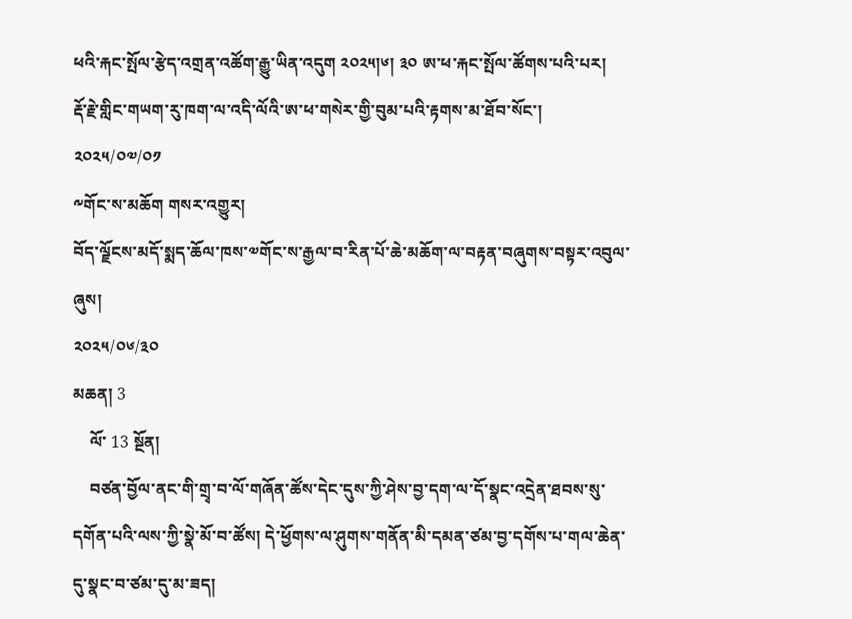ཕའི་རྐང་སྤོལ་རྩེད་འགྲན་འཚོག་རྒྱུ་ཡིན་འདུག ༢༠༢༥།༦། ༣༠ ཨ་ཕ་རྐང་སྤོལ་ཚོགས་པའི་པར།
རྡོ་རྗེ་གླིང་གཡག་རུ་ཁག་ལ་འདི་ལོའི་ཨ་ཕ་གསེར་གྱི་བུམ་པའི་རྟགས་མ་ཐོབ་སོང་།
༢༠༢༥/༠༧/༠༡
༸གོང་ས་མཆོག གསར་འགྱུར།
བོད་ལྗོངས་མདོ་སྨད་ཆོལ་ཁས་༧གོང་ས་རྒྱལ་བ་རིན་པོ་ཆེ་མཆོག་ལ་བརྟན་བཞུགས་བསྟར་འབུལ་ཞུས།
༢༠༢༥/༠༦/༣༠
མཆན། 3
    ལོ་ 13 སྔོན།
    བཙན་བྱོལ་ནང་གི་གྲྭ་བ་ལོ་གཞོན་ཚོས་དེང་དུས་ཀྱི་ཤེས་བྱ་དག་ལ་དོ་སྣང་འདྲེན་ཐབས་སུ་དགོན་པའི་ལས་ཀྱི་སྣེ་མོ་བ་ཚོས། དེ་ཕྱོགས་ལ་ཤུགས་གནོན་མི་དམན་ཙམ་བྱ་དགོས་པ་གལ་ཆེན་དུ་སྣང་བ་ཙམ་དུ་མ་ཟད།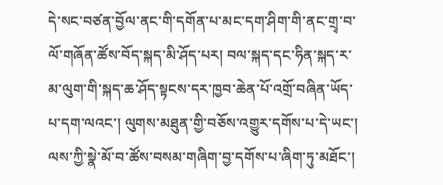དེ་སང་བཙན་བྱོལ་ནང་གི་དགོན་པ་མང་དག་ཤིག་གི་ནང་གྲྭ་བ་ལོ་གཞོན་ཚོས་བོད་སྐད་མི་ཤོད་པར། བལ་སྐད་དང་ཧིན་སྐད་ར་མ་ལུག་གི་སྐད་ཆ་ཤོད་སྟངས་དར་ཁྱབ་ཆེན་པོ་འགྲོ་བཞིན་ཡོད་པ་དག་ལའང་། ལུགས་མཐུན་གྱི་བཅོས་འགྱུར་དགོས་པ་དེ་ཡང་། ལས་ཀྱི་སྣེ་མོ་བ་ཚོས་བསམ་གཞིག་བྱ་དགོས་པ་ཞིག་ཏུ་མཐོང་།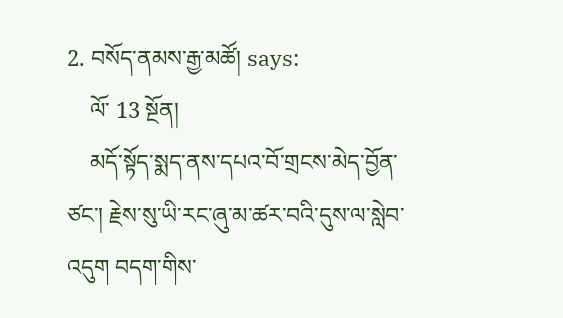2. བསོད་ནམས་རྒྱ་མཚོ། says:
    ལོ་ 13 སྔོན།
    མདོ་སྟོད་སྨད་ནས་དཔའ་བོ་གྲངས་མེད་བྱོན་ཙང་། རྗེས་སུ་ཡི་རང་ཞུ་མ་ཚར་བའི་དུས་ལ་སླེབ་འདུག བདག་གིས་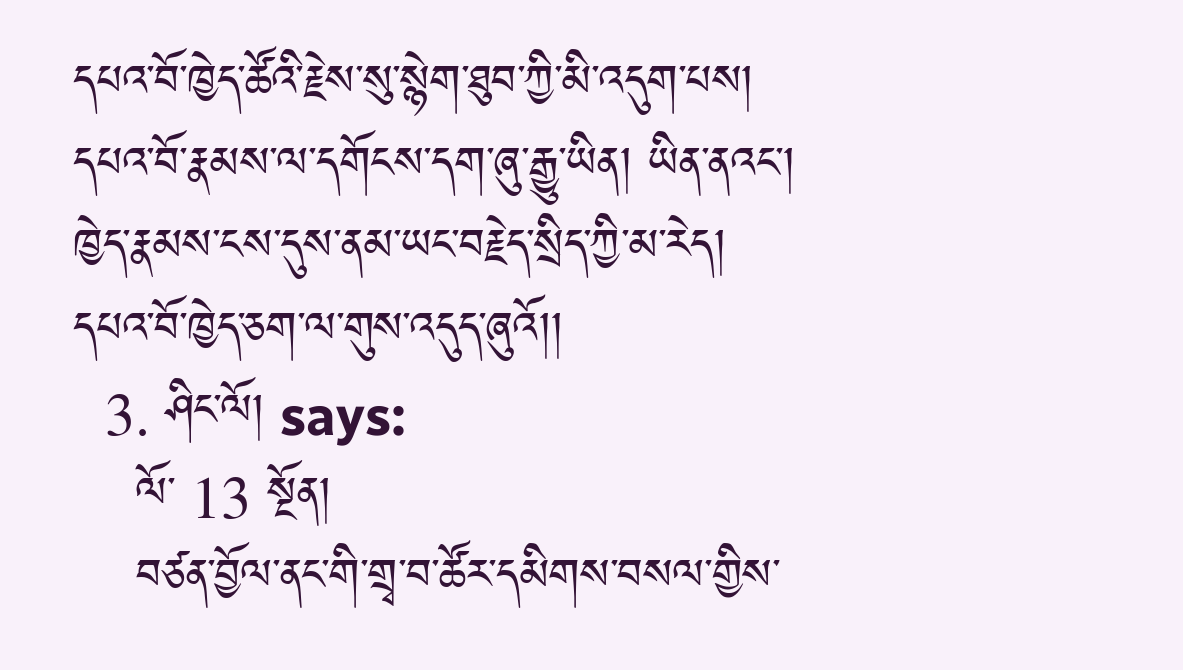དཔའ་བོ་ཁྱེད་ཚོའི་རྗེས་སུ་སྙེག་ཐུབ་ཀྱི་མི་འདུག་པས། དཔའ་བོ་རྣམས་ལ་དགོངས་དག་ཞུ་རྒྱུ་ཡིན། ཡིན་ནའང་། ཁྱེད་རྣམས་ངས་དུས་ནམ་ཡང་བརྗེད་སྲིད་ཀྱི་མ་རེད།  དཔའ་བོ་ཁྱེད་ཅག་ལ་གུས་འདུད་ཞུའོ།།
  3. ཤིང་ལོ། says:
    ལོ་ 13 སྔོན།
    བཙན་བྱོལ་ནང་གི་གྲྭ་བ་ཚོར་དམིགས་བསལ་གྱིས་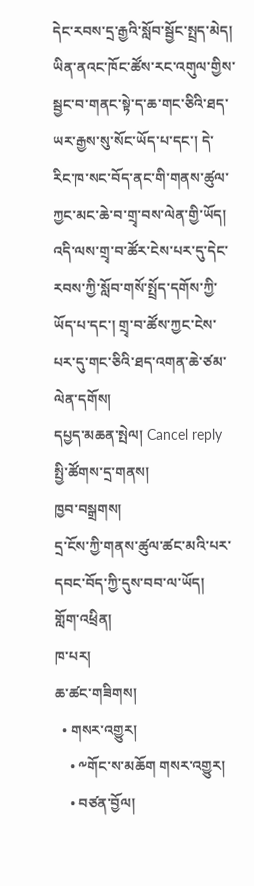དེང་རབས་དྲ་རྒྱའི་སློབ་སྦྱོང་སྤྲད་མེད། ཡིན་ནའང་ཁོང་ཚོས་རང་འགུལ་གྱིས་སྦྱང་བ་གནང་སྟེ་ད་ཆ་གང་ཅིའི་ཐད་ཡར་རྒྱས་སུ་སོང་ཡོད་པ་དང་། དེ་རིང་ཁ་སང་བོད་ནང་གི་གནས་ཚུལ་ཀྱང་མང་ཆེ་བ་གྲྭ་བས་ལེན་གྱི་ཡོད། འདི་ལས་གྲྭ་བ་ཚོར་ངེས་པར་དུ་དེང་རབས་ཀྱི་སློབ་གསོ་སྤྲོད་དགོས་ཀྱི་ཡོད་པ་དང་། གྲྭ་བ་ཚོས་ཀྱང་ངེས་པར་དུ་གང་ཅིའི་ཐད་འགན་ཆེ་ཙམ་ལེན་དགོས།
དཔྱད་མཆན་སྤེལ། Cancel reply
སྤྱི་ཚོགས་དྲ་གནས།
ཁྱབ་བསྒྲགས།
དྲ་ངོས་ཀྱི་གནས་ཚུལ་ཚང་མའི་པར་དབང་བོད་ཀྱི་དུས་བབ་ལ་ཡོད།
གློག་འཕྲིན།
ཁ་པར།
ཆ་ཚང་གཟིགས།
  • གསར་འགྱུར།
    • ༸གོང་ས་མཆོག གསར་འགྱུར།
    • བཙན་བྱོལ།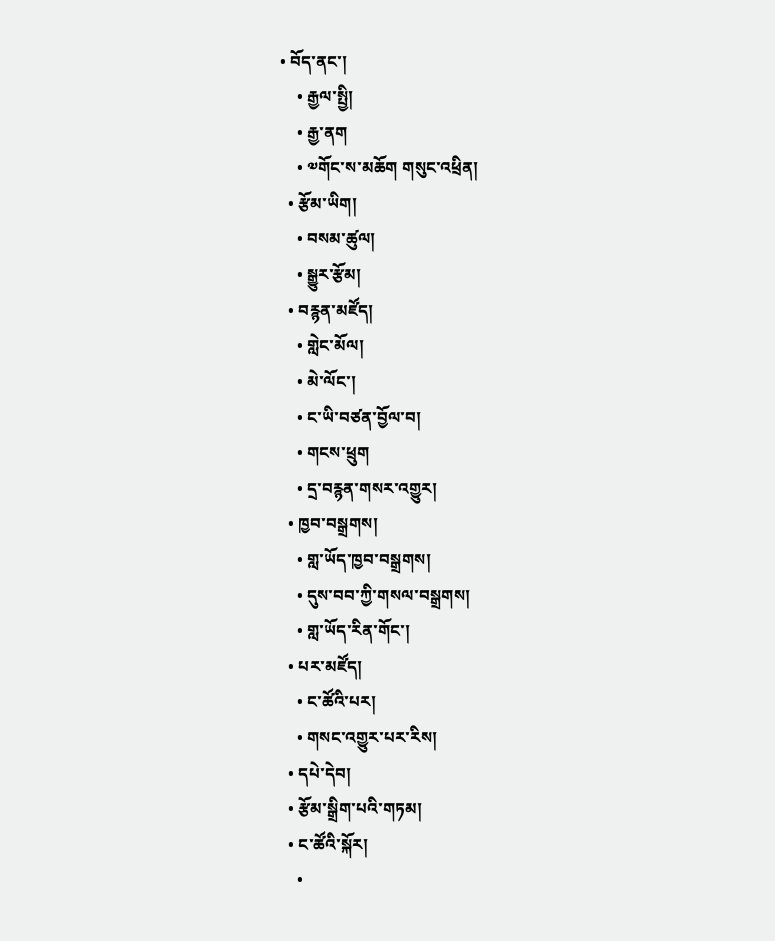• བོད་ནང་།
    • རྒྱལ་སྤྱི།
    • རྒྱ་ནག
    • ༧གོང་ས་མཆོག གསུང་འཕྲིན།
  • རྩོམ་ཡིག།
    • བསམ་ཚུལ།
    • སྒྱུར་རྩོམ།
  • བརྙན་མཛོད།
    • གླེང་མོལ།
    • མེ་ལོང་།
    • ང་ཡི་བཙན་བྱོལ་བ།
    • གངས་ཕྲུག
    • དྲ་བརྙན་གསར་འགྱུར།
  • ཁྱབ་བསྒྲགས།
    • གླ་ཡོད་ཁྱབ་བསྒྲགས།
    • དུས་བབ་ཀྱི་གསལ་བསྒྲགས།
    • གླ་ཡོད་རིན་གོང་།
  • པར་མཛོད།
    • ང་ཚོའི་པར།
    • གསང་འགྱུར་པར་རིས།
  • དཔེ་དེབ།
  • རྩོམ་སྒྲིག་པའི་གཏམ།
  • ང་ཚོའི་སྐོར།
    •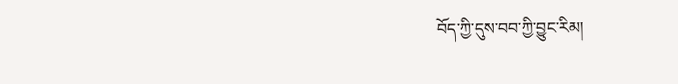བོད་ཀྱི་དུས་བབ་ཀྱི་བྱུང་རིམ།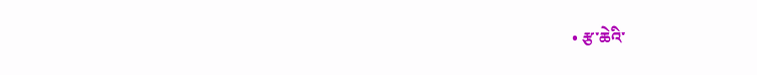• རྩ་ཆེའི་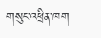གསུང་འཕྲིན་ཁག